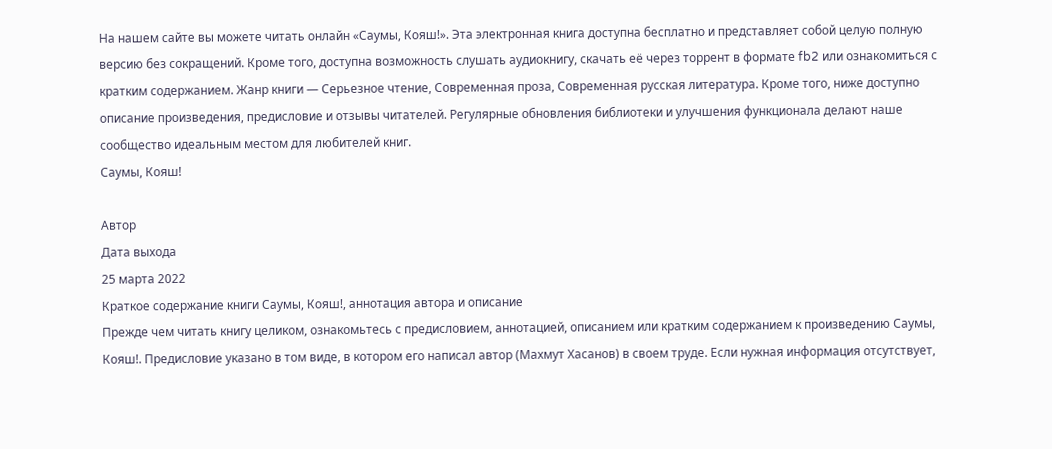На нашем сайте вы можете читать онлайн «Саумы, Кояш!». Эта электронная книга доступна бесплатно и представляет собой целую полную версию без сокращений. Кроме того, доступна возможность слушать аудиокнигу, скачать её через торрент в формате fb2 или ознакомиться с кратким содержанием. Жанр книги — Серьезное чтение, Современная проза, Современная русская литература. Кроме того, ниже доступно описание произведения, предисловие и отзывы читателей. Регулярные обновления библиотеки и улучшения функционала делают наше сообщество идеальным местом для любителей книг.
Саумы, Кояш!

Автор
Дата выхода
25 марта 2022
Краткое содержание книги Саумы, Кояш!, аннотация автора и описание
Прежде чем читать книгу целиком, ознакомьтесь с предисловием, аннотацией, описанием или кратким содержанием к произведению Саумы, Кояш!. Предисловие указано в том виде, в котором его написал автор (Махмут Хасанов) в своем труде. Если нужная информация отсутствует,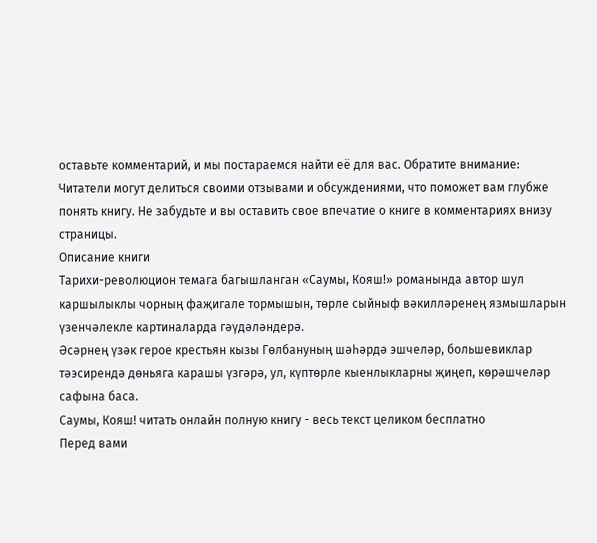оставьте комментарий, и мы постараемся найти её для вас. Обратите внимание: Читатели могут делиться своими отзывами и обсуждениями, что поможет вам глубже понять книгу. Не забудьте и вы оставить свое впечатие о книге в комментариях внизу страницы.
Описание книги
Тарихи-революцион темага багышланган «Саумы, Кояш!» романында автор шул каршылыклы чорның фаҗигале тормышын, төрле сыйныф вәкилләренең язмышларын үзенчәлекле картиналарда гәүдәләндерә.
Әсәрнең үзәк герое крестьян кызы Гөлбануның шәһәрдә эшчеләр, большевиклар тәэсирендә дөньяга карашы үзгәрә, ул, күптөрле кыенлыкларны җиңеп, көрәшчеләр сафына баса.
Саумы, Кояш! читать онлайн полную книгу - весь текст целиком бесплатно
Перед вами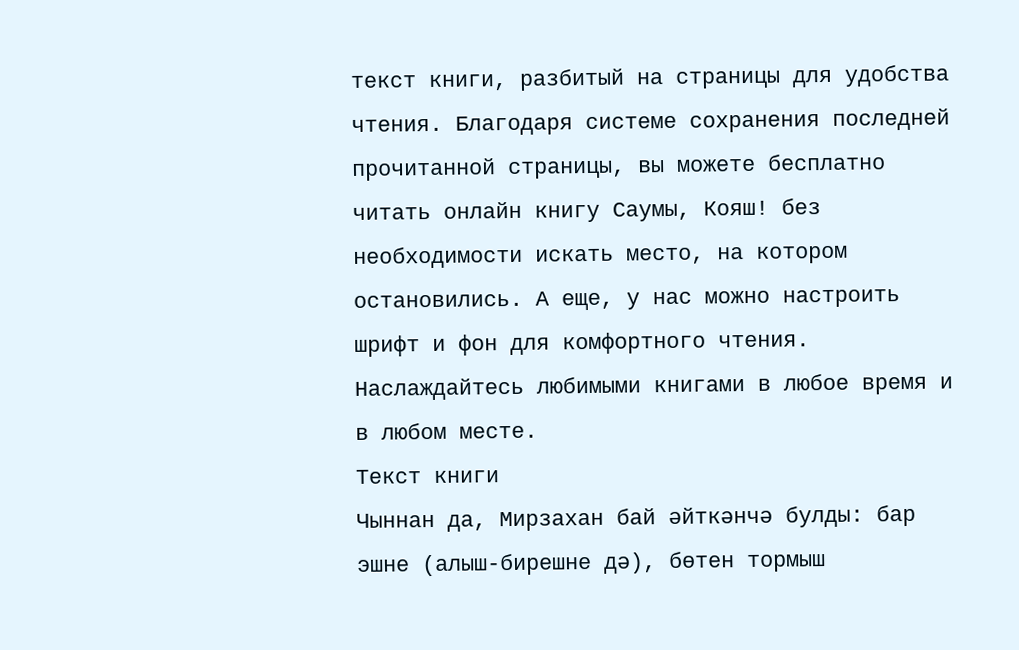текст книги, разбитый на страницы для удобства чтения. Благодаря системе сохранения последней прочитанной страницы, вы можете бесплатно читать онлайн книгу Саумы, Кояш! без необходимости искать место, на котором остановились. А еще, у нас можно настроить шрифт и фон для комфортного чтения. Наслаждайтесь любимыми книгами в любое время и в любом месте.
Текст книги
Чыннан да, Мирзахан бай әйткәнчә булды: бар эшне (алыш-бирешне дә), бөтен тормыш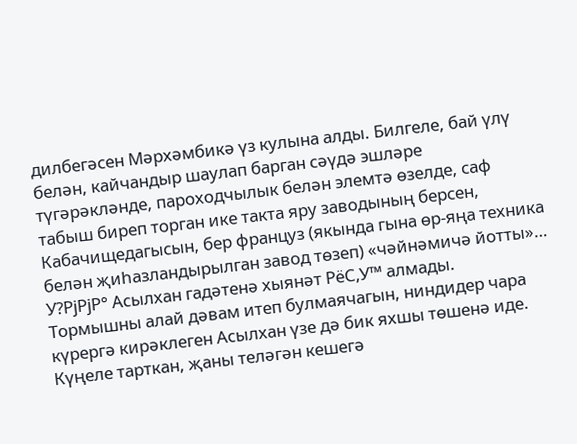дилбегәсен Мәрхәмбикә үз кулына алды. Билгеле, бай үлү белән, кайчандыр шаулап барган сәүдә эшләре түгәрәкләнде, пароходчылык белән элемтә өзелде, саф табыш биреп торган ике такта яру заводының берсен, Кабачищедагысын, бер француз (якында гына өр-яңа техника белән җиһазландырылган завод төзеп) «чәйнәмичә йотты»…
У?РјРјР° Асылхан гадәтенә хыянәт РёС‚У™ алмады.
Тормышны алай дәвам итеп булмаячагын, ниндидер чара күрергә кирәклеген Асылхан үзе дә бик яхшы төшенә иде. Күңеле тарткан, җаны теләгән кешегә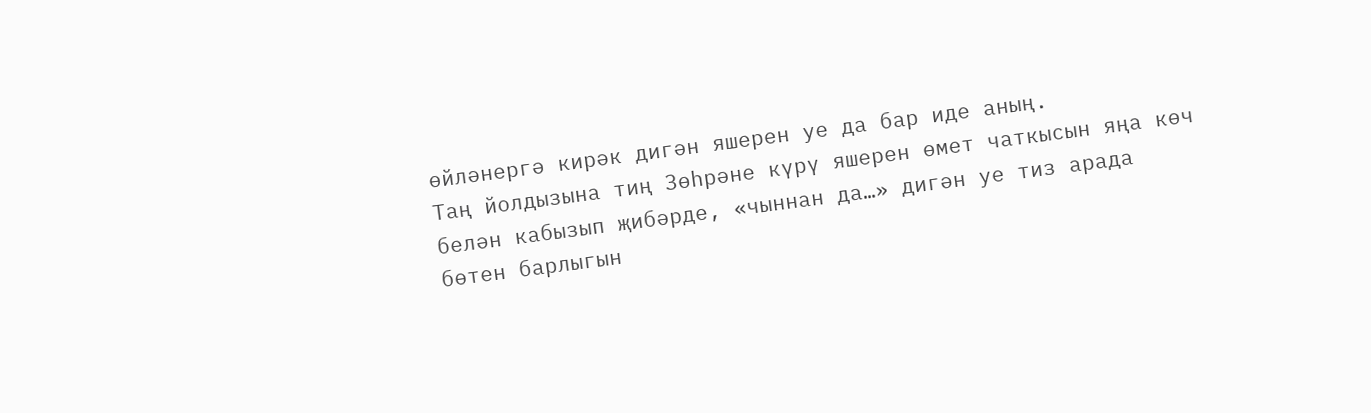өйләнергә кирәк дигән яшерен уе да бар иде аның.
Таң йолдызына тиң Зөһрәне күрү яшерен өмет чаткысын яңа көч белән кабызып җибәрде, «чыннан да…» дигән уе тиз арада бөтен барлыгын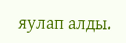яулап алды.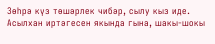Зөһрә күз төшәрлек чибәр, сылу кыз иде.
Асылхан иртәгесен якында гына, шакы-шокы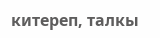китереп, талкы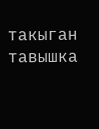такыган тавышка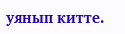уянып китте.